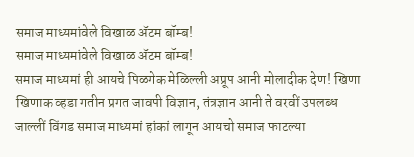समाज माध्यमांवेले विखाळ ॲटम बॉम्ब!
समाज माध्यमांवेले विखाळ ॲटम बॉम्ब!
समाज माध्यमां ही आयचे पिळगेक मेळिल्ली अप्रूप आनी मोलादीक देण! खिणा खिणाक व्हडा गतीन प्रगत जावपी विज्ञान, तंत्रज्ञान आनी ते वरवीं उपलब्ध जाल्लीं विंगड समाज माध्यमां हांकां लागून आयचो समाज फाटल्या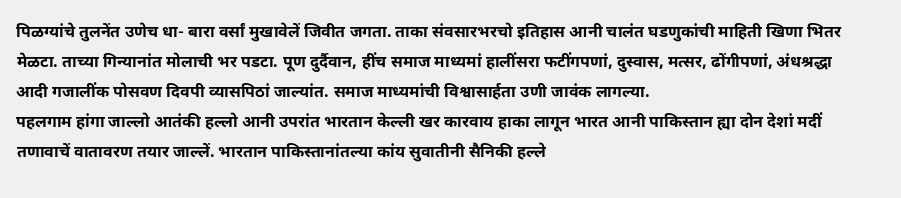पिळग्यांचे तुलनेंत उणेच धा- बारा वर्सां मुखावेलें जिवीत जगता. ताका संवसारभरचो इतिहास आनी चालंत घडणुकांची माहिती खिणा भितर मेळटा. ताच्या गिन्यानांत मोलाची भर पडटा. पूण दुर्दैवान, हींच समाज माध्यमां हालींसरा फटींगपणां, दुस्वास, मत्सर, ढोंगीपणां, अंधश्रद्धा आदी गजालींक पोसवण दिवपी व्यासपिठां जाल्यांत. समाज माध्यमांची विश्वासार्हता उणी जावंक लागल्या.
पहलगाम हांगा जाल्लो आतंकी हल्लो आनी उपरांत भारतान केल्ली खर कारवाय हाका लागून भारत आनी पाकिस्तान ह्या दोन देशां मदीं तणावाचें वातावरण तयार जाल्लें. भारतान पाकिस्तानांतल्या कांय सुवातीनी सैनिकी हल्ले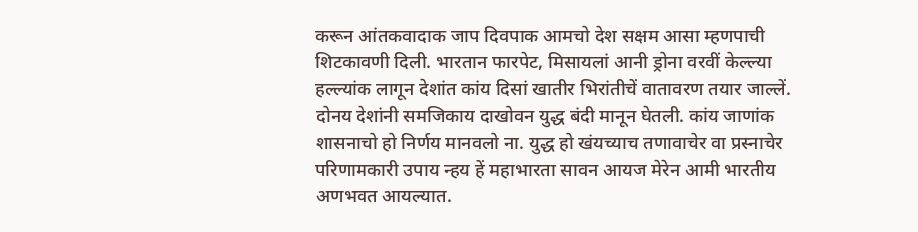करून आंतकवादाक जाप दिवपाक आमचो देश सक्षम आसा म्हणपाची शिटकावणी दिली. भारतान फारपेट, मिसायलां आनी ड्रोना वरवीं केल्ल्या हल्ल्यांक लागून देशांत कांय दिसां खातीर भिरांतीचें वातावरण तयार जाल्लें. दोनय देशांनी समजिकाय दाखोवन युद्ध बंदी मानून घेतली. कांय जाणांक शासनाचो हो निर्णय मानवलो ना. युद्ध हो खंयच्याच तणावाचेर वा प्रस्नाचेर परिणामकारी उपाय न्हय हें महाभारता सावन आयज मेरेन आमी भारतीय अणभवत आयल्यात.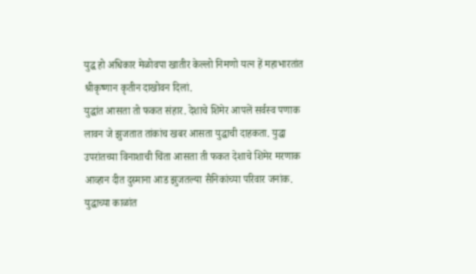युद्ध हो अधिकार मेळोवपा खातीर केल्लो निमणो यत्न हें महाभारतांत श्रीकृष्णान कृतीन दाखोवन दिलां.
युद्धांत आसता तो फकत संहार. देशाचे शिमेर आपलें सर्वस्व पणाक लावन जे झुजतात तांकांच खबर आसता युद्धाची दाहकता. युद्धा उपरांतच्या विनाशाची चिंता आसता ती फकत देशाचे शिमेर मरणाक आव्हान दीत दुस्माना आड झुजतल्या सैनिकांच्या परिवार जनांक. युद्धाच्या काळांत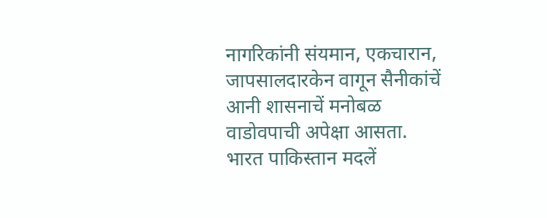नागरिकांनी संयमान, एकचारान, जापसालदारकेन वागून सैनीकांचें आनी शासनाचें मनोबळ वाडोवपाची अपेक्षा आसता.
भारत पाकिस्तान मदलें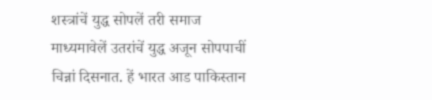शस्त्रांचें युद्ध सोपलें तरी समाज माध्यमावेलें उतरांचें युद्ध अजून सोपपाचीं चिन्नां दिसनात. हें भारत आड पाकिस्तान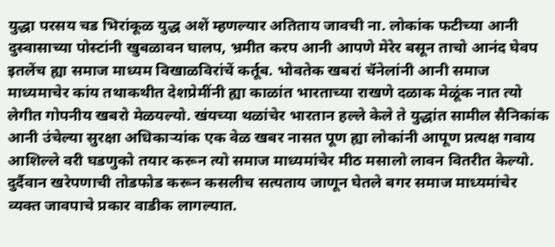युद्धा परसय चड भिरांकूळ युद्ध अशें म्हणल्यार अतिताय जावची ना. लोकांक फटीच्या आनी दुस्वासाच्या पोस्टांनी खुबळावन घालप, भ्रमीत करप आनी आपणे मेरेर बसून ताचो आनंद घेवप इतलेंच ह्या समाज माध्यम विखाळविरांचें कर्तूब. भोवतेक खबरां चॅनेलांनी आनी समाज माध्यमाचेर कांय तथाकथीत देशप्रेमींनी ह्या काळांत भारताच्या राखणे दळाक मेळूंक नात त्यो लेगीत गोपनीय खबरो मेळयल्यो. खंयच्या थळांचेर भारतान हल्ले केले ते युद्धांत सामील सैनिकांक आनी उंचेल्या सुरक्षा अधिकाऱ्यांक एक वेळ खबर नासत पूण ह्या लोकांनी आपूण प्रत्यक्ष गवाय आशिल्ले वरी घडणुको तयार करून त्यो समाज माध्यमांचेर मीठ मसालो लावन वितरीत केल्यो.
दुर्दैवान खरेपणाची तोडफोड करून कसलीच सत्यताय जाणून घेतले बगर समाज माध्यमांचेर व्यक्त जावपाचे प्रकार वाडीक लागल्यात.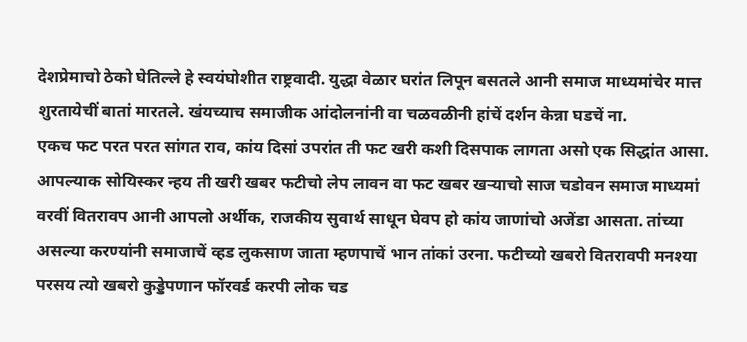देशप्रेमाचो ठेको घेतिल्ले हे स्वयंघोशीत राष्ट्रवादी. युद्धा वेळार घरांत लिपून बसतले आनी समाज माध्यमांचेर मात्त शुरतायेचीं बातां मारतले. खंयच्याच समाजीक आंदोलनांनी वा चळवळीनी हांचें दर्शन केन्ना घडचें ना.
एकच फट परत परत सांगत राव, कांय दिसां उपरांत ती फट खरी कशी दिसपाक लागता असो एक सिद्धांत आसा. आपल्याक सोयिस्कर न्हय ती खरी खबर फटीचो लेप लावन वा फट खबर खऱ्याचो साज चडोवन समाज माध्यमां वरवीं वितरावप आनी आपलो अर्थीक, राजकीय सुवार्थ साधून घेवप हो कांय जाणांचो अजेंडा आसता. तांच्या असल्या करण्यांनी समाजाचें व्हड लुकसाण जाता म्हणपाचें भान तांकां उरना. फटीच्यो खबरो वितरावपी मनश्या परसय त्यो खबरो कुड्डेपणान फॉरवर्ड करपी लोक चड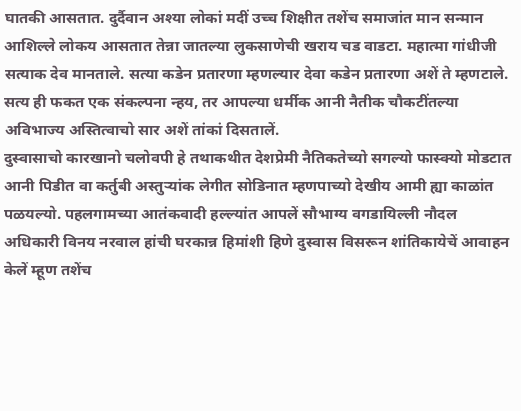घातकी आसतात. दुर्दैवान अश्या लोकां मदीं उच्च शिक्षीत तशेंच समाजांत मान सन्मान आशिल्ले लोकय आसतात तेन्ना जातल्या लुकसाणेची खराय चड वाडटा. महात्मा गांधीजी सत्याक देव मानताले. सत्या कडेन प्रतारणा म्हणल्यार देवा कडेन प्रतारणा अशें ते म्हणटाले. सत्य ही फकत एक संकल्पना न्हय, तर आपल्या धर्मीक आनी नैतीक चौकटींतल्या अविभाज्य अस्तित्वाचो सार अशें तांकां दिसतालें.
दुस्वासाचो कारखानो चलोवपी हे तथाकथीत देशप्रेमी नैतिकतेच्यो सगल्यो फास्क्यो मोडटात आनी पिडीत वा कर्तुबी अस्तुऱ्यांक लेगीत सोडिनात म्हणपाच्यो देखीय आमी ह्या काळांत पळयल्यो. पहलगामच्या आतंकवादी हल्ल्यांत आपलें सौभाग्य वगडायिल्ली नौदल अधिकारी विनय नरवाल हांची घरकान्न हिमांशी हिणे दुस्वास विसरून शांतिकायेचें आवाहन केलें म्हूण तशेंच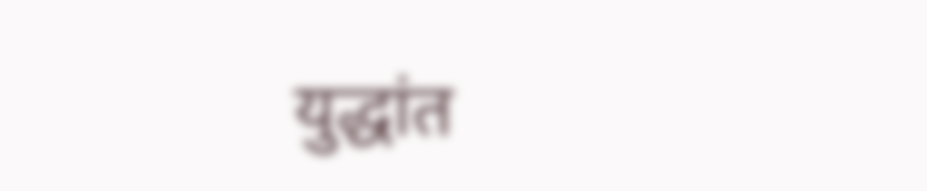युद्धांत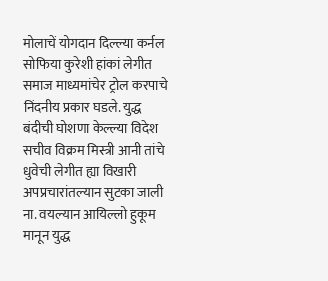मोलाचें योगदान दिल्ल्या कर्नल सोफिया कुरेशी हांकां लेगीत समाज माध्यमांचेर ट्रोल करपाचे निंदनीय प्रकार घडले. युद्ध बंदीची घोशणा केल्ल्या विदेश सचीव विक्रम मिस्त्री आनी तांचे धुवेची लेगीत ह्या विखारी अपप्रचारांतल्यान सुटका जाली ना. वयल्यान आयिल्लो हुकूम मानून युद्ध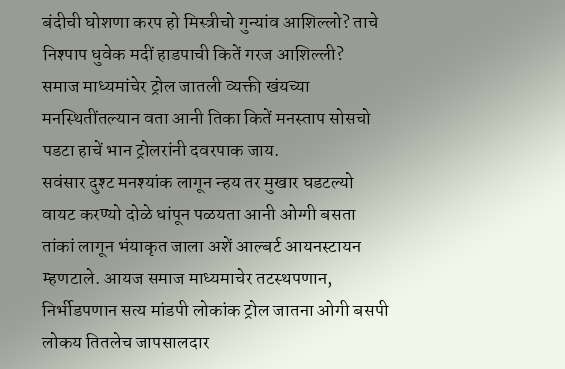बंदीची घोशणा करप हो मिस्त्रीचो गुन्यांव आशिल्लो? ताचे निश्पाप धुवेक मदीं हाडपाची कितें गरज आशिल्ली?
समाज माध्यमांचेर ट्रोल जातली व्यक्ती खंयच्या मनस्थितींतल्यान वता आनी तिका कितें मनस्ताप सोसचो पडटा हाचें भान ट्रोलरांनी दवरपाक जाय.
सवंसार दुश्ट मनश्यांक लागून न्हय तर मुखार घडटल्यो वायट करण्यो दोळे धांपून पळयता आनी ओग्गी बसता तांकां लागून भंयाकृत जाला अशें आल्बर्ट आयनस्टायन म्हणटाले. आयज समाज माध्यमाचेर तटस्थपणान, निर्भीडपणान सत्य मांडपी लोकांक ट्रोल जातना ओगी बसपी लोकय तितलेच जापसालदार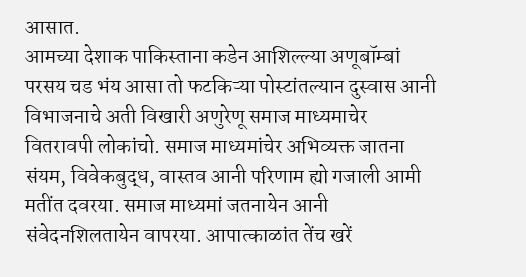आसात.
आमच्या देशाक पाकिस्ताना कडेन आशिल्ल्या अणूबॉम्बां परसय चड भंय आसा तो फटकिऱ्या पोस्टांतल्यान दुस्वास आनी विभाजनाचे अती विखारी अणुरेणू समाज माध्यमाचेर वितरावपी लोकांचो. समाज माध्यमांचेर अभिव्यक्त जातना संयम, विवेकबुद्ध, वास्तव आनी परिणाम ह्यो गजाली आमी मतींत दवरया. समाज माध्यमां जतनायेन आनी संवेदनशिलतायेन वापरया. आपात्काळांत तेंच खरें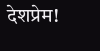देशप्रेम!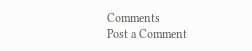Comments
Post a Comment